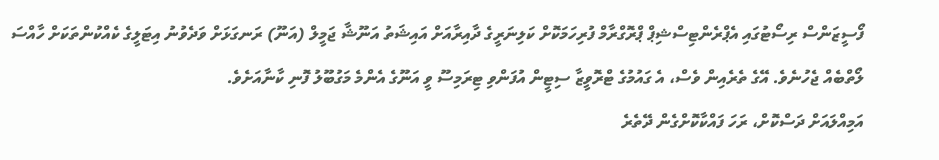ފޯސީޒަންސް ރިސޯޓުގައި އެޕްރެންޓިސްޝިޕް ޕްރޮގްރާމް ފުރިހަމަކޮށް ކަލިނަރީގެ ދާއިރާއަށް އައިޝަތު އަނޫޝާ ޖަމީލް (އަނޫ) ރަނގަޅަށް ވަދެވުނު އިޓަލީގެ ކެއްކުންތަކަށް ހާއްސަ ލޯތްބެއް ޖެހުނެވެ. އޭގެ ތެރެއިން ވެސް، އެ ގައުމުގެ ޓްރޮވީޒާ ސިޓީން އުފަންވި ޓިރަމިސޫ ވީ އަނޫގެ އެންމެ މަގުބޫލު ފޮނި ކާނާއަށެވެ.
އަމިއްލައަށް ދަސްކޮށް، ރަހަ ފައްކާކޮށްގެން ދޭތެރެ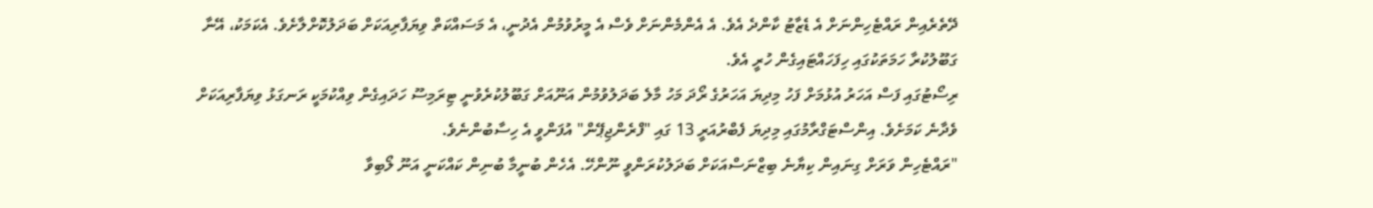ދޭތެރެއިން ރައްޓެހިންނަށް އެ ޑެޒާޓު ކާންދެ އެވެ. އެ އެންމެންނަށް ވެސް އެ މީރުވުމުން އެދުނީ، އެ މަސައްކަތް ވިޔަފާރިއަކަށް ބަދަލުކޮށްލާށެވެ. އެކަމަކު، އޭނާ ގަބޫލުކުރާ ހަމަތަކުގައި ހިފަހައްޓައިގެން ހުރީ އެވެ.
ރިސޯޓުގައި ފަސް އަހަރު އުޅުމަށް ފަހު މިދިޔަ އަހަރުގެ ރޯދަ މަހު މާލެ ބަދަލުވުމުން އަނޫއަށް ގަބޫލުކުރެވުނީ ޓިރަމިސޫ ހަދައިގެން ވިއްކުމަކީ ރަނގަޅު ވިޔަފާރިއަކަށް ވެދާނެ ކަމަށެވެ. އިންސްޓަގްރާމުގައި މިދިޔަ ފެބްރުއަރީ 13 ގައި "ފްރެންޖިޕޭން" އުފަންވީ އެ ހިސާބުންނެވެ.
"ރައްޓެހިން ވަރަށް ގިނައިން ކިޔާނެ ބިޒްނަސްއަކަށް ބަދަލުކުރަންވީ ނޫންހޭ. އެހެން ބުނީމާ ބުނިން ކައްކަނީ އަނޫ ލޯބިވާ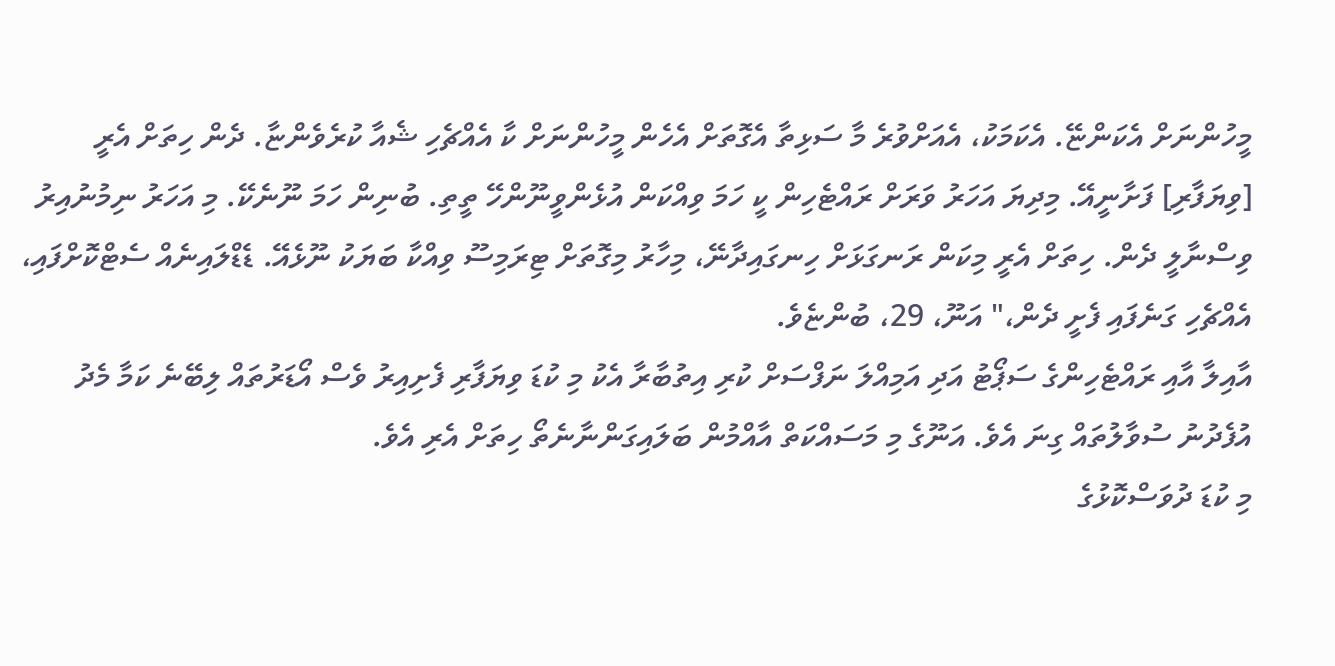މީހުންނަށް އެކަންޏޭ. އެކަމަކު، އެއަށްވުރެ މާ ސަޅިތާ އެގޮތަށް އެހެން މީހުންނަށް ކާ އެއްޗެހި ޝެއާ ކުރެވެންޏާ. ދެން ހިތަށް އެރީ [ވިޔަފާރި] ފަށާނީއޭ. މިދިޔަ އަހަރު ވަރަށް ރައްޓެހިން ކީ ހަމަ ވިއްކަން އުޅެންވީނޫންހޭ ތީތި. ބުނިން ހަމަ ނޫނެކޭ. މި އަހަރު ނިމުނުއިރު ވިސްނާލީ ދެން. ހިތަށް އެރީ މިކަން ރަނގަޅަށް ހިނގައިދާނޭ، މިހާރު މިގޮތަށް ޓިރަމިސޫ ވިއްކާ ބަޔަކު ނޫޅެއޭ. ޑެޑްލައިނެއް ސެޓްކޮށްފައި، އެއްޗެހި ގަނެފައި ފެށީ ދެން،" އަނޫ، 29، ބުންޏެވެ.
އާއިލާ އާއި ރައްޓެހިންގެ ސަޕޯޓު އަދި އަމިއްލަ ނަފްސަށް ކުރި އިތުބާރާ އެކު މި ކުޑަ ވިޔަފާރި ފެށިއިރު ވެސް އޯޑަރުތައް ލިބޭނެ ކަމާ މެދު އުފެދުނު ސުވާލުތައް ގިނަ އެވެ. އަނޫގެ މި މަސައްކަތް އާއްމުން ބަލައިގަންނާނެތޯ ހިތަށް އެރި އެވެ.
މި ކުޑަ ދުވަސްކޮޅުގެ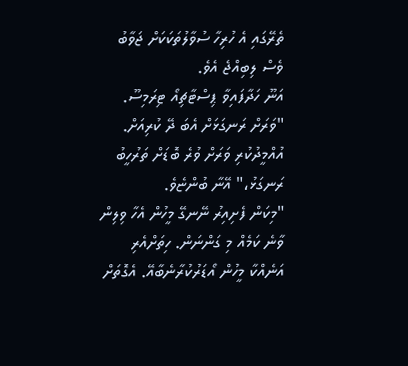ތެރޭގައި އެ ހުރިހާ ސުވާލުތަކަކަށް ޖަވާބު ވެސް ލިބިއްޖެ އެވެ.
އަނޫ ހަދާފައިވާ ޕިސްޓާޗިއޯ ޓިރަމިސޫ.
"ވަރަށް ރަނގަޅަށް އެބަ ދޭ ކުރިއަށް. އުއްމީދުކުރި ވަރަށް ވުރެ ބޮޑަށް ތަރުހީބު ރަނގަޅު،" އޭނާ ބުންޏެވެ.
"މިކަން ފެށިއިރު ނޭނގޭ މީހުން އެހާ ވިލިން ވާނެ ކަމެއް މި ގަންނަން. ހިތަށްއެރި އަނެއްކާ މީހުން އޯޑަރުކުރާނެބާއޭ. އެގޮތަށް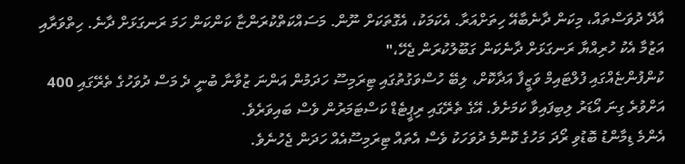އާދޭ ދުވަސްތައް، މިކަން ދާނެބާއޭ ހިތަށްއަރާ. އެކަމަކު، އެގޮތަކަށް ނޫން. މަސައްކަތްކުރަންޏާ ކަންކަން ހަމަ ރަނގަޅަށް ދާނެ. ހިތްވަރާއި އަޒުމާ އެކު ހުރިއްޔާ ރަނގަޅަށް ދާނެކަން ގަބޫލުކުރަން ޖެހޭ،"
ކުންފުންޏެއްގައި ފުލްޓައިމް ވަޒީފާ އަދާކޮށް، ލިބޭ ހުސްވަގުތުގައި ޓިރަމިސޫ ހަދަމުން އަންނަ ޒުވާނާ ބުނީ ދެ މަސް ދުވަހުގެ ތެރޭގައި 400 އަށްވުރެ ގިނަ އޯޑަރު ލިބިފައިވާ ކަމަށެވެ. އޭގެ ތެރޭގައި ރިޕީޓެޑް ކަސްޓަމަރުން ވެސް ބައިވަރެވެ.
އެންމެ ޑިމާންޑު ބޮޑުވި ރޯދަ މަހުގެ ކޮންމެ ދުވަހަކު ވެސް އެތައް ޓިރަމިސޫއެއް ހަދަން ޖެހުނެވެ.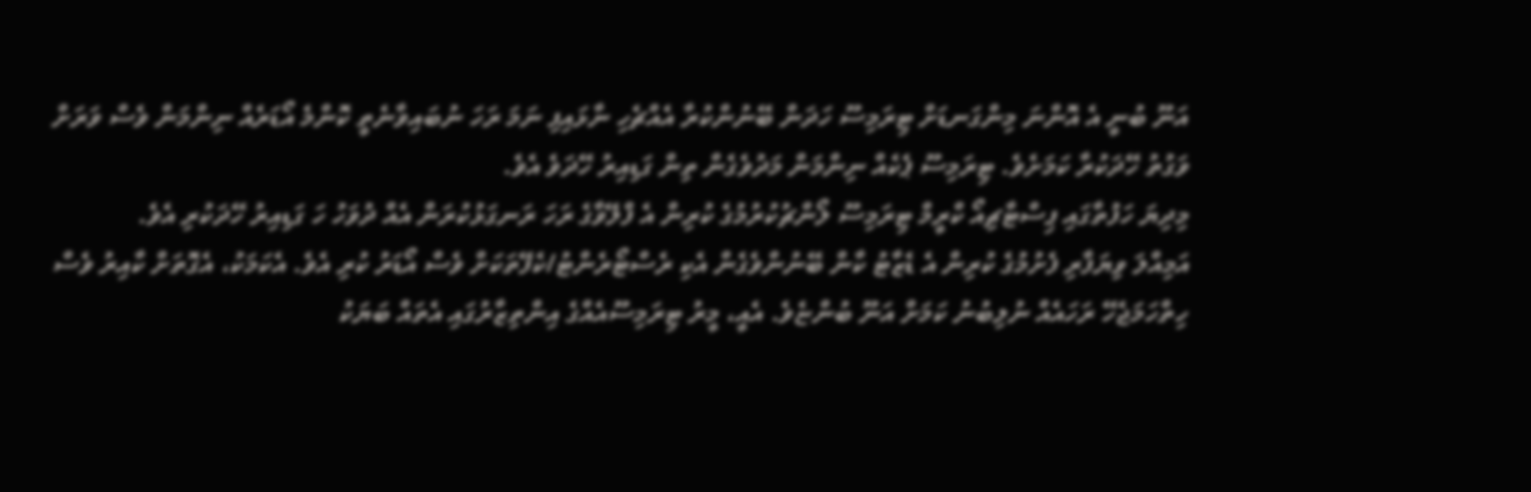އަނޫ ބުނީ އެ އޮންނަ މިންގަނޑަށް ޓިރަމިސޫ ހަދަން ބޭނުންކުރާ އެއްޗެހި ނާޅައިފި ނަމަ ރަހަ ނުބައިވާނެތީ ކޮންމެ އޯޑަރެއް ނިންމަން ވެސް ވަރަށް ވަގުތު ހޭދަކުރާ ކަމަށެވެ. ޓިރަމިސޫ ޕެކެއް ނިންމަން މަދުވެގެން ތިން ގަޑިއިރު ހޭދަވެ އެވެ.
މިދިޔަ ހަފުތާގައި ޕިސްޓާޗިއޯ ކްރީމް ޓިރަމިސޫ ލޯންޗުކުރުމުގެ ކުރިން އެ ފްލޭވާގެ ރަހަ ރަނގަޅުކުރަން އެއް ދުވަހު ހަ ގަޑިއިރު ހޭދަކުރި އެވެ.
އަމިއްލަ ވިޔަފާރި ފެށުމުގެ ކުރިން އެ ޑެޒާޓު ކާން ބޭނުންވެގެން އެކި ރެސްޓޯރެންޓު/ކެފޭތަކަށް ވެސް އޯޑަރު ކުރި އެވެ. އެކަމަކު، އެގޮތަށް ކާއިރު ވެސް ހިތްހަމަޖެހޭ ރަހައެއް ނުލިބުނު ކަމަށް އަނޫ ބުންޏެވެ. އެއީ، މީރު ޓިރަމިސޫއެއްގެ އިންތިޒާރުގައި އެތައް ބަޔަކު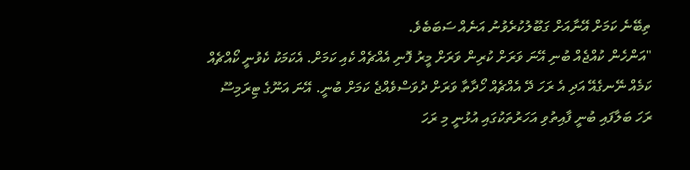ތިބޭނެ ކަމަށް އޭނާއަށް ގަބޫލުކުރެވުނު އަނެއް ސަބަބެވެ.
"އަންހެން ކުއްޖެއް ބުނި އޭނަ ވަރަށް ކުރިން ވަރަށް މީރު ފޮނި އެއްޗެއް ކެއި ކަމަށް. އެކަމަކު ކެވުނީ ކޯއްޗެއް ކަމެއް ނޭނގެއޭ އަދި އެ ރަހަ ދޭ އެއްޗެއް ހޯދާތާ ވަރަށް ދުވަސްވެއްޖެ ކަމަށް ބުނީ. އޭނަ އަނޫގެ ޓިރަމިސޫ ރަހަ ބަލާފައި ބުނީ ފާއިތުވި އަހަރުތަކުގައި އުޅުނީ މި ރަހަ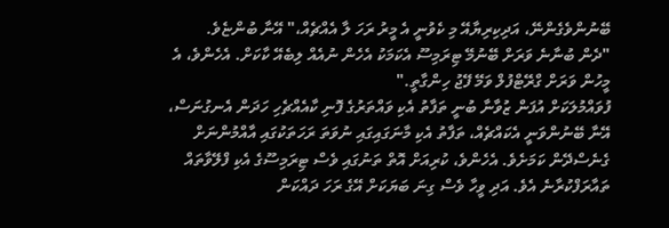ބޭނުންވެގެންނޭ، އަދިކިރިޔާއޭ މި ކެވުނީ އެ މީރު ރަހަ ލާ އެއްޗެއް،" އޭނާ ބުންޏެވެ.
"ދެން ބުނާނެ ވަރަށް ބޭނުމޭ ޓިރަމިސޫ އެކަމަކު އެހެން ނުއެއް ލިބެއޭ ކާކަށް. އެހެންވެ، އެ މީހުން ވަރަށް ގްރޭޓްފުލް ވަމޭ ފޭޖު ހިންގާތީ."
ފުވައްމުލަކަށް އުފަން ޒުވާނާ ބުނީ ތަފާތު އެކި ވައްތަރުގެ ފޮނި ކާއެއްޗެހި ހަދަން އެނގުނަސް، އޭނާ ބޭނުންވަނީ އެކައްޗެއް، ތަފާތު އެކި މާނަގައިގައި ނުވަތަ ރަހަތަކުގައި އާއްމުންނަށް ގެނެސްދޭން ކަމަށެވެ. އެހެންވެ، ކުރިއަށް އޮތް ތަނުގައި ވެސް ޓިރަމިސޫގެ އެކި ފްލޭވާތައް ތައާރަފްކުރާނެ އެވެ. އަދި ވީހާ ވެސް ގިނަ ބަޔަކަށް އޭގެ ރަހަ ދައްކަން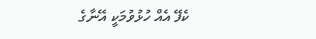ކެފޭ އެއް ހުޅުވުމަކީ އޭނާގެ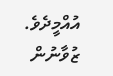އުއްމީދެވެ.
ޒުވާނުން